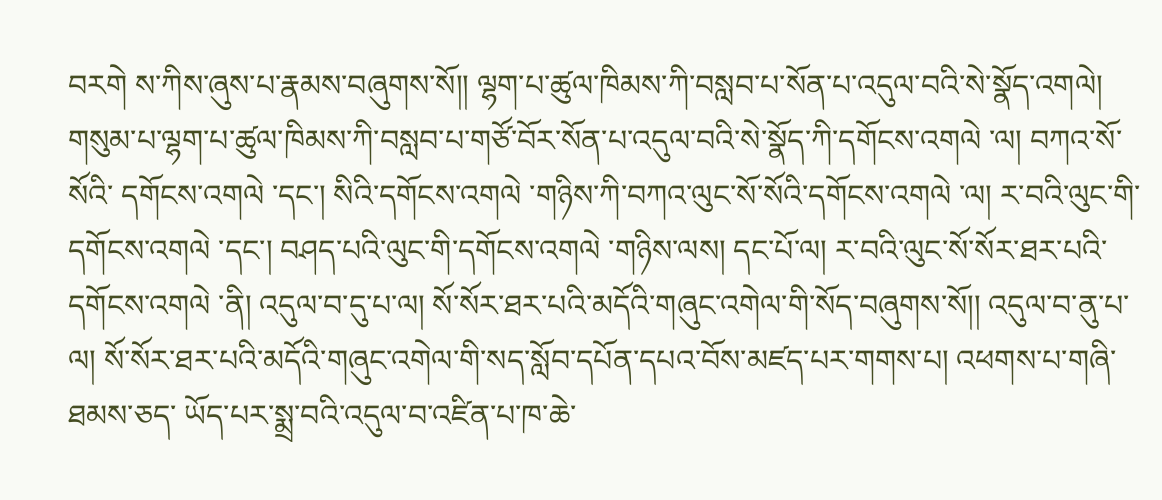བརགེ ས་ཀིས་ཞུས་པ་རྣམས་བཞུགས་སོ།། ལྷག་པ་ཚུལ་ཁིམས་ཀི་བསླབ་པ་སོན་པ་འདུལ་བའི་སེ་སྣོད་འགལེ། གསུམ་པ་ལྷག་པ་ཚུལ་ཁིམས་ཀི་བསླབ་པ་གཙོ་བོར་སོན་པ་འདུལ་བའི་སེ་སྣོད་ཀི་དགོངས་འགལེ ་ལ། བཀའ་སོ་སོའི་ དགོངས་འགལེ ་དང་། སིའི་དགོངས་འགལེ ་གཉིས་ཀི་བཀའ་ལུང་སོ་སོའི་དགོངས་འགལེ ་ལ། ར་བའི་ལུང་གི་དགོངས་འགལེ ་དང་། བཤད་པའི་ལུང་གི་དགོངས་འགལེ ་གཉིས་ལས། དང་པོ་ལ། ར་བའི་ལུང་སོ་སོར་ཐར་པའི་དགོངས་འགལེ ་ནི། འདུལ་བ་དུ་པ་ལ། སོ་སོར་ཐར་པའི་མདོའི་གཞུང་འགེལ་གི་སོད་བཞུགས་སོ།། འདུལ་བ་ནུ་པ་ལ། སོ་སོར་ཐར་པའི་མདོའི་གཞུང་འགེལ་གི་སད་སློབ་དཔོན་དཔའ་བོས་མཛད་པར་གགས་པ། འཕགས་པ་གཞི་ཐམས་ཅད་ ཡོད་པར་སྨྲ་བའི་འདུལ་བ་འཛིན་པ་ཁ་ཆེ་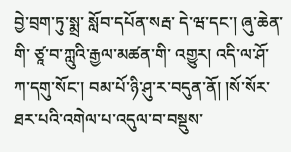བྱེ་བྲག་ཏུ་སྨྲ་ སློབ་དཔོན་སརྦ་ དེ་ཝ་དང་། ཞུ་ཆེན་གི་ ཙཱ་བ་ཀླུའི་རྒྱལ་མཚན་གི་ འགྱུར། འདི་ལ་ཤོ་ཀ་དགུ་སོང་། བམ་པོ་ཉི་ཤུ་ར་བདུན་ནོ། །སོ་སོར་ཐར་པའི་འགེལ་པ་འདུལ་བ་བསྡུས་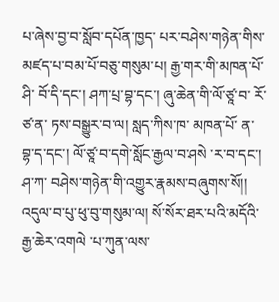པ་ཞེས་བྱ་བ་སློབ་དཔོན་ཁྱད་ པར་བཤེས་གཉེན་གིས་མཛད་པ་བམ་པོ་བཅུ་གསུམ་པ། རྒྱ་གར་གི་མཁན་པོ་ཤི་ བོ་དི་དང་། ཤཀ་པྲ་བྷ་དང་། ཞུ་ཆེན་གི་ལོ་ཙཱ་བ་ རོ་ཙ་ན་ ཏས་བསྒྱུར་བ་ལ། སླད་ཀིས་ཁ་ མཁན་པོ་ ན་ བྷ་ད་དང་། ལོ་ཙཱ་བ་དགེ་སློང་རྒྱལ་བ་ཤསེ ་ར་བ་དང་། ཤ་ཀ་ བཤེས་གཉེན་གི་འགྱུར་རྣམས་བཞུགས་སོ།། འདུལ་བ་པུ་ཕུ་བུ་གསུམ་ལ། སོ་སོར་ཐར་པའི་མདོའི་རྒྱ་ཆེར་འགལེ ་པ་ཀུན་ལས་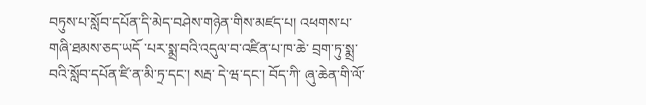བཏུས་པ་སློབ་དཔོན་དི་མེད་བཤེས་གཉེན་གིས་མཛད་པ། འཕགས་པ་ གཞི་ཐམས་ཅད་ཡདོ ་པར་སྨྲ་བའི་འདུལ་བ་འཛིན་པ་ཁ་ཆེ་ བྲག་ཏུ་སྨྲ་བའི་སློབ་དཔོན་ཛི་ན་མི་ཏྲ་དང་། སརྦ་ དེ་ཝ་དང་། བོད་ཀི་ ཞུ་ཆེན་གི་ལོ་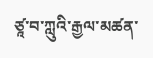ཙཱ་བ་ཀླུའི་རྒྱལ་མཚན་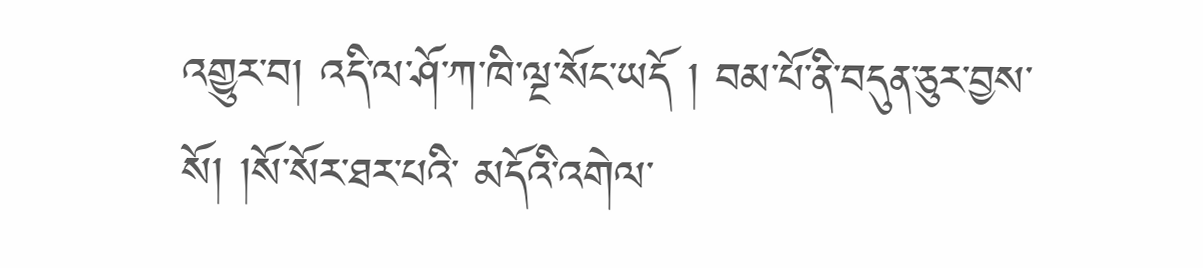འགྱུར་བ། འདི་ལ་ཤོ་ཀ་ཁི་ལྔ་སོང་ཡདོ ། བམ་པོ་ནི་བདུན་ཅུར་བྱས་སོ། །སོ་སོར་ཐར་པའི་ མདོའི་འགེལ་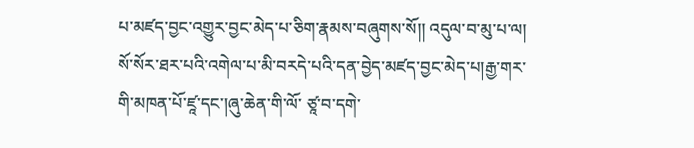པ་མཛད་བྱང་འགྱུར་བྱང་མེད་པ་ཅིག་རྣམས་བཞུགས་སོ།། འདུལ་བ་མུ་པ་ལ། སོ་སོར་ཐར་པའི་འགེལ་པ་མི་བརདེ་པའི་དན་བྱེད་མཛད་བྱང་མེད་པ།རྒྱ་གར་གི་མཁན་པོ་ཛཱ་དང་།ཞུ་ཆེན་གི་ལོ་ ཙཱ་བ་དགེ་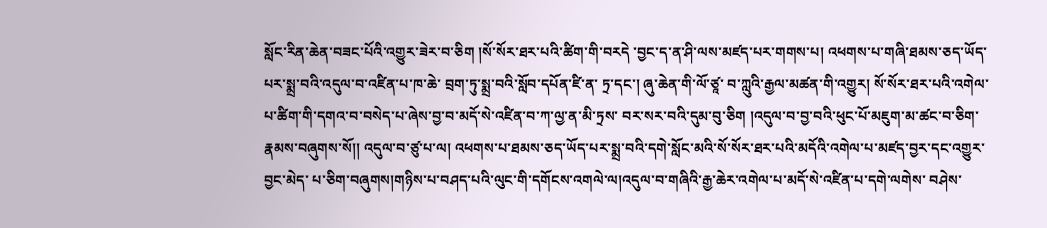སློང་རིན་ཆེན་བཟང་པོའི་འགྱུར་ཟེར་བ་ཅིག །སོ་སོར་ཐར་པའི་ཚིག་གི་བརདེ ་བྱང་ད་ན་ཤི་ལས་མཛད་པར་གགས་པ། འཕགས་པ་གཞི་ཐམས་ཅད་ཡོད་པར་སྨྲ་བའི་འདུལ་བ་འཛིན་པ་ཁ་ཆེ་ བྲག་ཏུ་སྨྲ་བའི་སློབ་དཔོན་ཛི་ན་ ཏྲ་དང་། ཞུ་ཆེན་གི་ལོ་ཙཱ་ བ་ཀླུའི་རྒྱལ་མཚན་གི་འགྱུར། སོ་སོར་ཐར་པའི་འགེལ་པ་ཚིག་གི་དགའ་བ་བསེད་པ་ཞེས་བྱ་བ་མདོ་སེ་འཛིན་བ་ཀ་ལྱ་ན་མི་ཏྲས་ བར་སར་བའི་དུམ་བུ་ཅིག །འདུལ་བ་བྱ་བའི་ཕུང་པོ་མཇུག་མ་ཚང་བ་ཅིག་རྣམས་བཞུགས་སོ།། འདུལ་བ་ཙུ་པ་ལ། འཕགས་པ་ཐམས་ཅད་ཡོད་པར་སྨྲ་བའི་དགེ་སློང་མའི་སོ་སོར་ཐར་པའི་མདོའི་འགེལ་པ་མཛད་བྱར་དང་འགྱུར་བྱང་མེད་ པ་ཅིག་བཞུགས།གཉིས་པ་བཤད་པའི་ལུང་གི་དགོངས་འགལེ་ལ།འདུལ་བ་གཞིའི་རྒྱ་ཆེར་འགེལ་པ་མདོ་སེ་འཛིན་པ་དགེ་ལགེས་ བཤེས་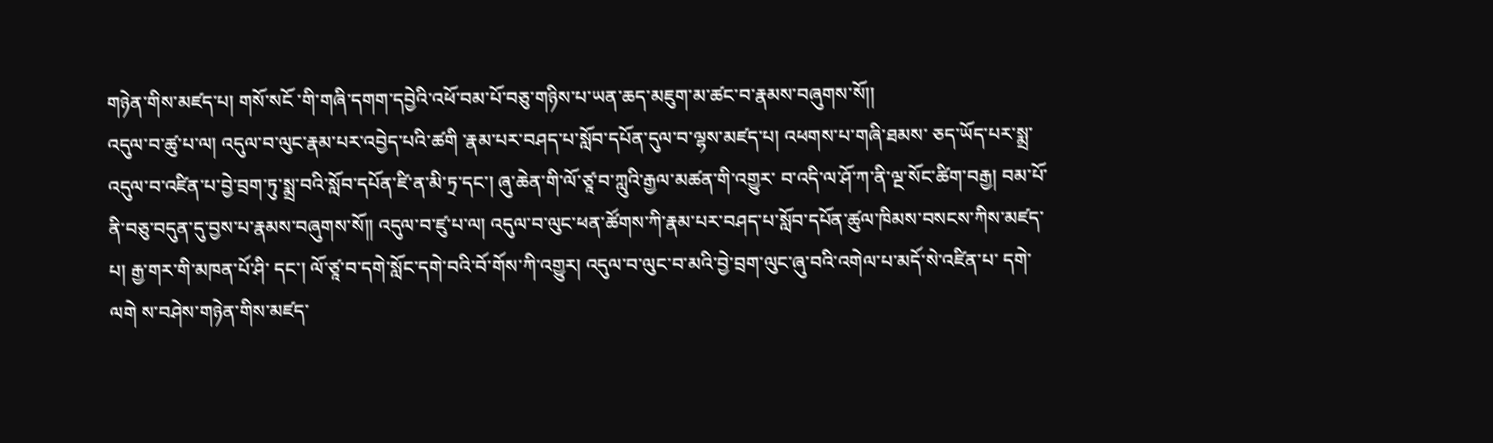གཉེན་གིས་མཛད་པ། གསོ་སངོ ་གི་གཞི་དགག་དབྱེའི་འཕོ་བམ་པོ་བཅུ་གཉིས་པ་ཡན་ཆད་མཇུག་མ་ཚང་བ་རྣམས་བཞུགས་སོ།།
འདུལ་བ་ཚུ་པ་ལ། འདུལ་བ་ལུང་རྣམ་པར་འབྱེད་པའི་ཚགི ་རྣམ་པར་བཤད་པ་སློབ་དཔོན་དུལ་བ་ལྷས་མཛད་པ། འཕགས་པ་གཞི་ཐམས་ ཅད་ཡོད་པར་སྨྲ་ འདུལ་བ་འཛིན་པ་བྱེ་བྲག་ཏུ་སྨྲ་བའི་སློབ་དཔོན་ཛི་ན་མི་ཏྲ་དང་། ཞུ་ཆེན་གི་ལོ་ཙཱ་བ་ཀླུའི་རྒྱལ་མཚན་གི་འགྱུར་ བ་འདི་ལ་ཤོ་ཀ་ནི་ལྔ་སོང་ཚིག་བརྒྱ། བམ་པོ་ནི་བཅུ་བདུན་དུ་བྱས་པ་རྣམས་བཞུགས་སོ།། འདུལ་བ་ཛུ་པ་ལ། འདུལ་བ་ལུང་ཕན་ཚོགས་ཀི་རྣམ་པར་བཤད་པ་སློབ་དཔོན་ཚུལ་ཁིམས་བསངས་ཀིས་མཛད་པ། རྒྱ་གར་གི་མཁན་པོ་ཤི་ དང་། ལོ་ཙཱ་བ་དགེ་སློང་དགེ་བའི་བོ་གོས་ཀི་འགྱུར། འདུལ་བ་ལུང་བ་མའི་བྱེ་བྲག་ལུང་ཞུ་བའི་འགེལ་པ་མདོ་སེ་འཛིན་པ་ དགེ་ལགེ ས་བཤེས་གཉེན་གིས་མཛད་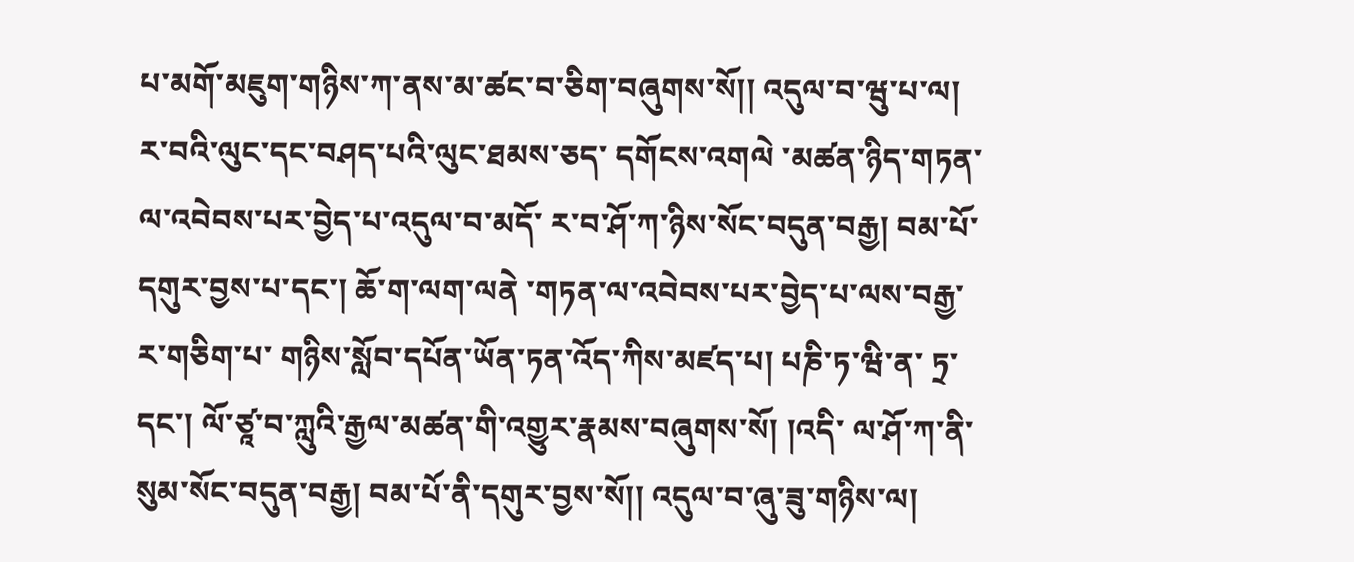པ་མགོ་མཇུག་གཉིས་ཀ་ནས་མ་ཚང་བ་ཅིག་བཞུགས་སོ།། འདུལ་བ་ཝུ་པ་ལ། ར་བའི་ལུང་དང་བཤད་པའི་ལུང་ཐམས་ཅད་ དགོངས་འགལེ ་མཚན་ཉིད་གཏན་ལ་འབེབས་པར་བྱེད་པ་འདུལ་བ་མདོ་ ར་བ་ཤོ་ཀ་ཉིས་སོང་བདུན་བརྒྱ། བམ་པོ་དགུར་བྱས་པ་དང་། ཆོ་ག་ལག་ལནེ ་གཏན་ལ་འབེབས་པར་བྱེད་པ་ལས་བརྒྱ་ར་གཅིག་པ་ གཉིས་སློབ་དཔོན་ཡོན་ཏན་འོད་ཀིས་མཛད་པ། པཎི་ཏ་ཝི་ན་ ཏྲ་དང་། ལོ་ཙཱ་བ་ཀླུའི་རྒྱལ་མཚན་གི་འགྱུར་རྣམས་བཞུགས་སོ། །འདི་ ལ་ཤོ་ཀ་ནི་སུམ་སོང་བདུན་བརྒྱ། བམ་པོ་ནི་དགུར་བྱས་སོ།། འདུལ་བ་ཞུ་ཟུ་གཉིས་ལ།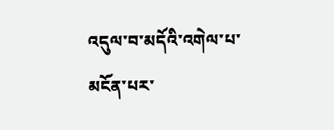འདུལ་བ་མདོའི་འགེལ་པ་མངོན་པར་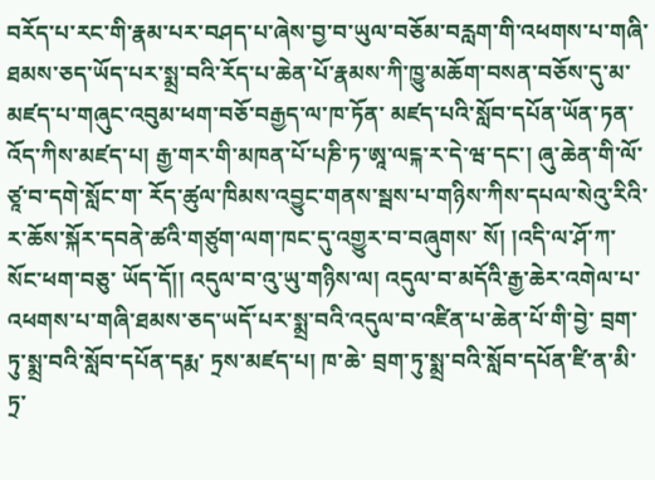བརོད་པ་རང་གི་རྣམ་པར་བཤད་པ་ཞེས་བྱ་བ་ཡུལ་བཅོམ་བརླག་གི་འཕགས་པ་གཞི་ ཐམས་ཅད་ཡོད་པར་སྨྲ་བའི་རོད་པ་ཆེན་པོ་རྣམས་ཀི་ཁྱུ་མཆོག་བསན་བཅོས་དུ་མ་མཛད་པ་གཞུང་འབུམ་ཕག་བཅོ་བརྒྱད་ལ་ཁ་ཏོན་ མཛད་པའི་སློབ་དཔོན་ཡོན་ཏན་འོད་ཀིས་མཛད་པ། རྒྱ་གར་གི་མཁན་པོ་པཎི་ཏ་ཨཱ་ལངྐ་ར་དེ་ཝ་དང་། ཞུ་ཆེན་གི་ལོ་ཙཱ་བ་དགེ་སློང་ག་ རོད་ཚུལ་ཁིམས་འབྱུང་གནས་སྦས་པ་གཉིས་ཀིས་དཔལ་སེའུ་རིའི་ར་ཆོས་སྐོར་དབནེ་ཚའི་གཙུག་ལག་ཁང་དུ་འགྱུར་བ་བཞུགས་ སོ། །འདི་ལ་ཤོ་ཀ་སོང་ཕག་བཅུ་ ཡོད་དོ།། འདུལ་བ་འུ་ཡུ་གཉིས་ལ། འདུལ་བ་མདོའི་རྒྱ་ཆེར་འགེལ་པ་འཕགས་པ་གཞི་ཐམས་ཅད་ཡདོ་པར་སྨྲ་བའི་འདུལ་བ་འཛིན་པ་ཆེན་པོ་གི་བྱེ་ བྲག་ཏུ་སྨྲ་བའི་སློབ་དཔོན་དརྨ་ ཏྲས་མཛད་པ། ཁ་ཆེ་ བྲག་ཏུ་སྨྲ་བའི་སློབ་དཔོན་ཛི་ན་མི་ཏྲ་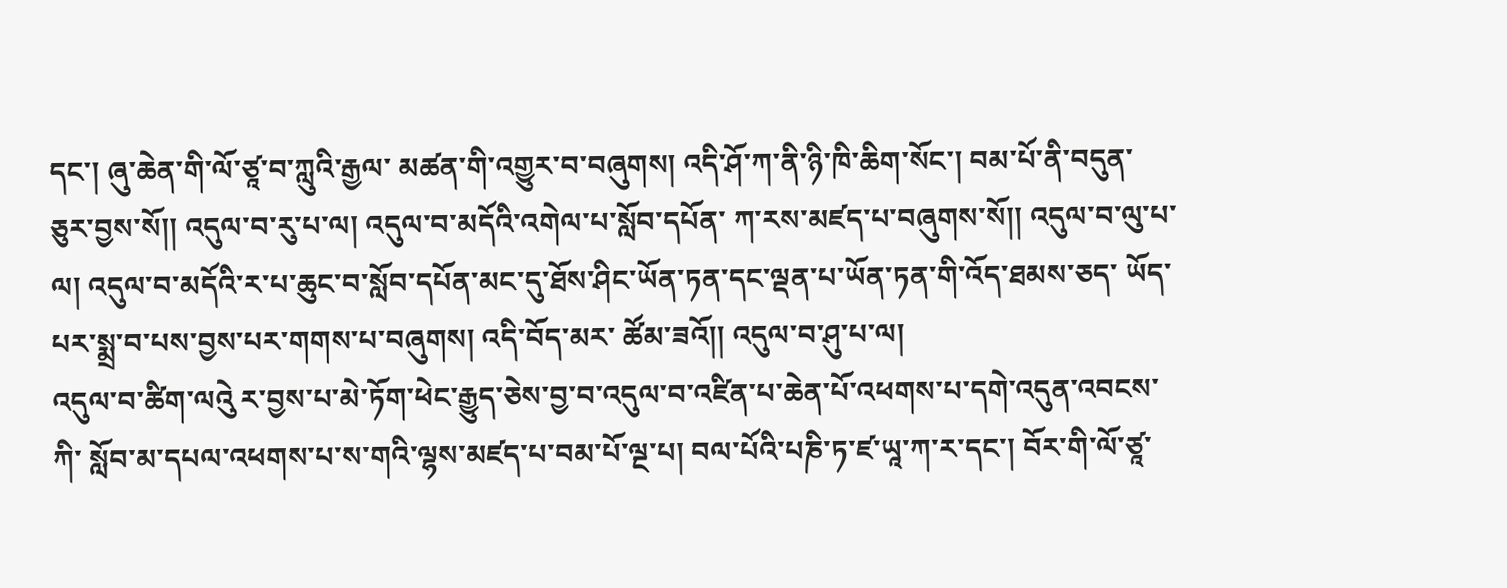དང་། ཞུ་ཆེན་གི་ལོ་ཙཱ་བ་ཀླུའི་རྒྱལ་ མཚན་གི་འགྱུར་བ་བཞུགས། འདི་ཤོ་ཀ་ནི་ཉི་ཁི་ཆིག་སོང་། བམ་པོ་ནི་བདུན་ཅུར་བྱས་སོ།། འདུལ་བ་རུ་པ་ལ། འདུལ་བ་མདོའི་འགེལ་པ་སློབ་དཔོན་ ཀ་རས་མཛད་པ་བཞུགས་སོ།། འདུལ་བ་ལུ་པ་ལ། འདུལ་བ་མདོའི་ར་པ་ཆུང་བ་སློབ་དཔོན་མང་དུ་ཐོས་ཤིང་ཡོན་ཏན་དང་ལྡན་པ་ཡོན་ཏན་གི་འོད་ཐམས་ཅད་ ཡོད་པར་སྨྲ་བ་པས་བྱས་པར་གགས་པ་བཞུགས། འདི་བོད་མར་ ཚོམ་ཟའོ།། འདུལ་བ་ཤུ་པ་ལ།
འདུལ་བ་ཚིག་ལའེུ ར་བྱས་པ་མེ་ཏོག་ཕེང་རྒྱུད་ཅེས་བྱ་བ་འདུལ་བ་འཛིན་པ་ཆེན་པོ་འཕགས་པ་དགེ་འདུན་འབངས་ཀི་ སློབ་མ་དཔལ་འཕགས་པ་ས་གའི་ལྷས་མཛད་པ་བམ་པོ་ལྔ་པ། བལ་པོའི་པཎི་ཏ་ཛ་ཡཱ་ཀ་ར་དང་། བོར་གི་ལོ་ཙཱ་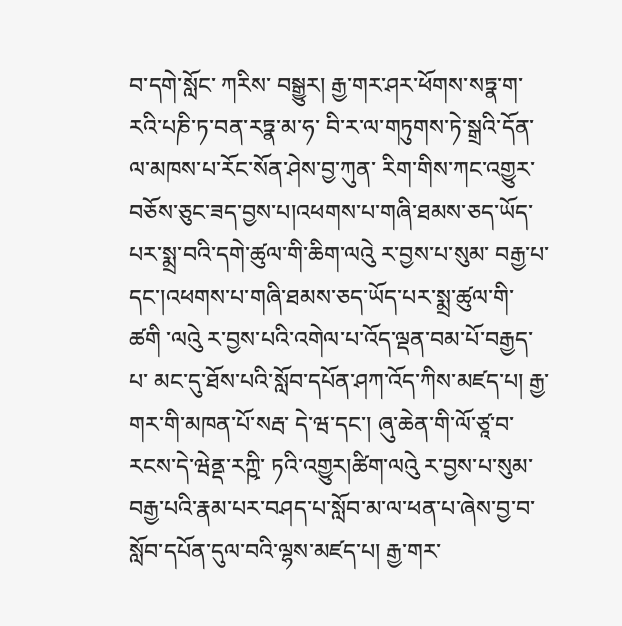བ་དགེ་སློང་ ཀརིས་ བསྒྱུར། རྒྱ་གར་ཤར་ཕོགས་སཏྣ་ག་རའི་པཎི་ཏ་བན་རཏྣ་མ་ཧ་ བི་ར་ལ་གཏུགས་ཏེ་སྒྲའི་དོན་ལ་མཁས་པ་རོང་སོན་ཤེས་བྱ་ཀུན་ རིག་གིས་ཀང་འགྱུར་བཅོས་ཅུང་ཟད་བྱས་པ།འཕགས་པ་གཞི་ཐམས་ཅད་ཡོད་པར་སྨྲ་བའི་དགེ་ཚུལ་གི་ཆིག་ལའེུ ར་བྱས་པ་སུམ་ བརྒྱ་པ་དང་།འཕགས་པ་གཞི་ཐམས་ཅད་ཡོད་པར་སྨྲ་ཚུལ་གི་ཚགི ་ལའེུ ར་བྱས་པའི་འགེལ་པ་འོད་ལྡན་བམ་པོ་བརྒྱད་པ་ མང་དུ་ཐོས་པའི་སློབ་དཔོན་ཤཀ་འོད་ཀིས་མཛད་པ། རྒྱ་གར་གི་མཁན་པོ་སརྦ་ དེ་ཝ་དང་། ཞུ་ཆེན་གི་ལོ་ཙཱ་བ་རངས་དེ་ཝེནྡ་རཀྵི་ ཏའི་འགྱུར།ཚིག་ལའེུ ར་བྱས་པ་སུམ་བརྒྱ་པའི་རྣམ་པར་བཤད་པ་སློབ་མ་ལ་ཕན་པ་ཞེས་བྱ་བ་སློབ་དཔོན་དུལ་བའི་ལྷས་མཛད་པ། རྒྱ་གར་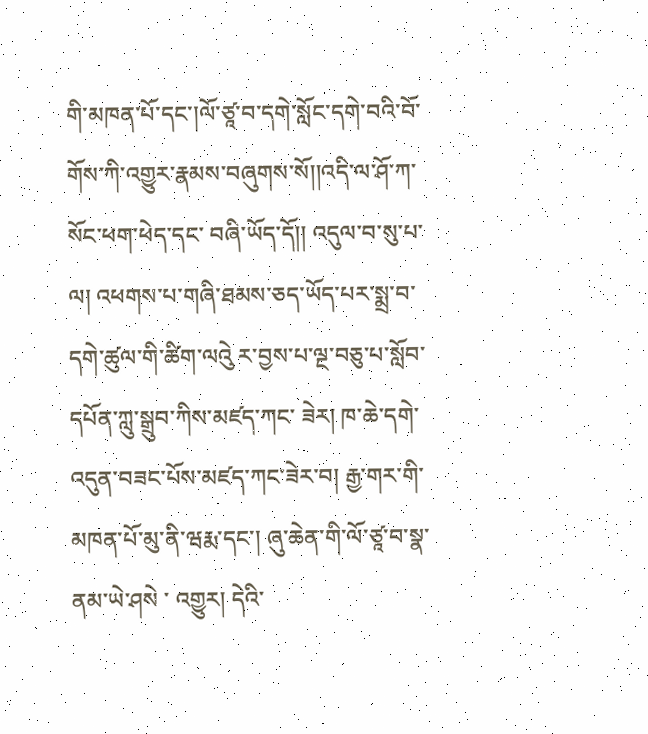གི་མཁན་པོ་དང་།ལོ་ཙཱ་བ་དགེ་སློང་དགེ་བའི་བོ་གོས་ཀི་འགྱུར་རྣམས་བཞུགས་སོ།།འདི་ལ་ཤོ་ཀ་སོང་ཕག་ཕེད་དང་ བཞི་ཡོད་དོ།། འདུལ་བ་སུ་པ་ལ། འཕགས་པ་གཞི་ཐམས་ཅད་ཡོད་པར་སྨྲ་བ་དགེ་ཚུལ་གི་ཚིག་ལའེུ ར་བྱས་པ་ལྔ་བཅུ་པ་སློབ་དཔོན་ཀླུ་སྒྲུབ་ཀིས་མཛད་ཀང་ ཟེར། ཁ་ཆེ་དགེ་འདུན་བཟང་པོས་མཛད་ཀང་ཟེར་བ། རྒྱ་གར་གི་མཁན་པོ་མུ་ནི་ཝརྨ་དང་། ཞུ་ཆེན་གི་ལོ་ཙཱ་བ་སྣ་ནམ་ཡེ་ཤསེ ་ འགྱུར། དེའི་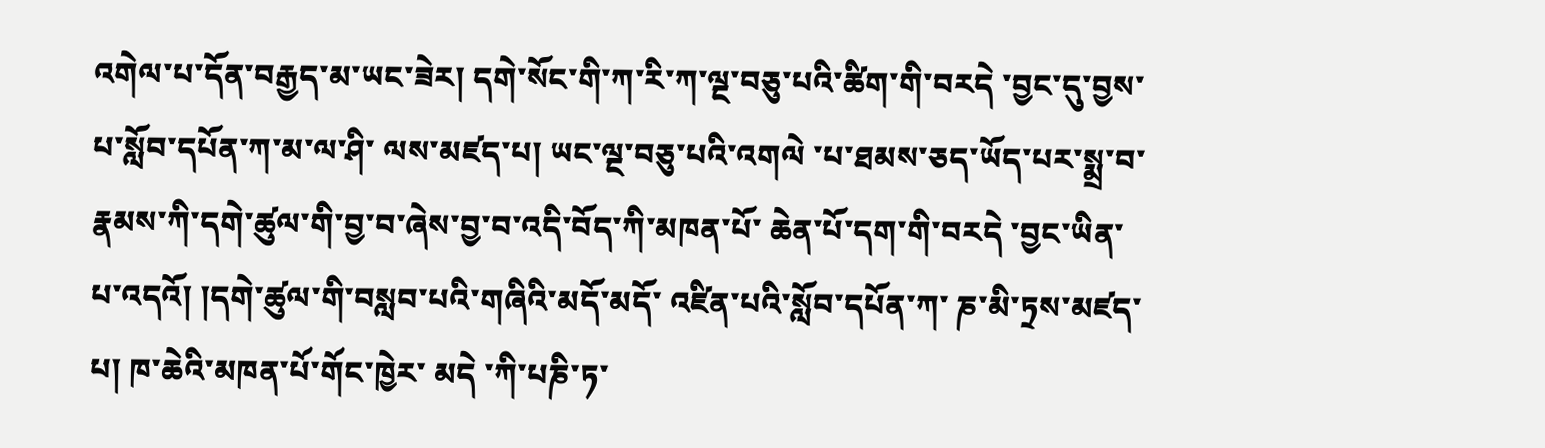འགེལ་པ་དོན་བརྒྱད་མ་ཡང་ཟེར། དགེ་སོང་གི་ཀ་རི་ཀ་ལྔ་བཅུ་པའི་ཚིག་གི་བརདེ ་བྱང་དུ་བྱས་པ་སློབ་དཔོན་ཀ་མ་ལ་ཤི་ ལས་མཛད་པ། ཡང་ལྔ་བཅུ་པའི་འགལེ ་པ་ཐམས་ཅད་ཡོད་པར་སྨྲ་བ་རྣམས་ཀི་དགེ་ཚུལ་གི་བྱ་བ་ཞེས་བྱ་བ་འདི་བོད་ཀི་མཁན་པོ་ ཆེན་པོ་དག་གི་བརདེ ་བྱང་ཡིན་པ་འདའོ། །དགེ་ཚུལ་གི་བསླབ་པའི་གཞིའི་མདོ་མདོ་ འཛིན་པའི་སློབ་དཔོན་ཀ་ ཎ་མི་ཏྲས་མཛད་ པ། ཁ་ཆེའི་མཁན་པོ་གོང་ཁྱེར་ མདེ ་ཀི་པཎི་ཏ་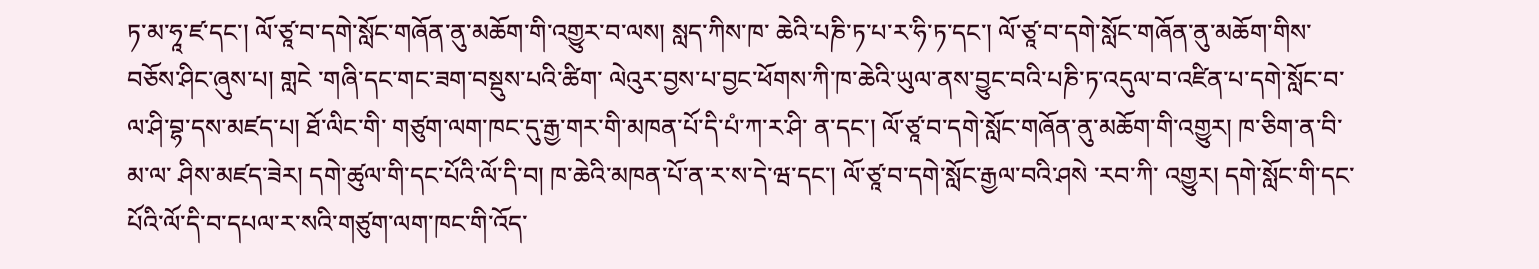ཏ་མ་ཧཱ་ཛ་དང་། ལོ་ཙཱ་བ་དགེ་སློང་གཞོན་ནུ་མཆོག་གི་འགྱུར་བ་ལས། སླད་ཀིས་ཁ་ ཆེའི་པཎི་ཏ་པ་ར་ཧི་ཏ་དང་། ལོ་ཙཱ་བ་དགེ་སློང་གཞོན་ནུ་མཆོག་གིས་བཅོས་ཤིང་ཞུས་པ། གླངེ ་གཞི་དང་གང་ཟག་བསྡུས་པའི་ཚིག་ ལེའུར་བྱས་པ་བྱང་ཕོགས་ཀི་ཁ་ཆེའི་ཡུལ་ནས་བྱུང་བའི་པཎི་ཏ་འདུལ་བ་འཛིན་པ་དགེ་སློང་བ་ལ་ཤི་བྷ་དས་མཛད་པ། ཐོ་ལིང་གི་ གཙུག་ལག་ཁང་དུ་རྒྱ་གར་གི་མཁན་པོ་དི་པཾ་ཀ་ར་ཤི་ ན་དང་། ལོ་ཙཱ་བ་དགེ་སློང་གཞོན་ནུ་མཆོག་གི་འགྱུར། ཁ་ཅིག་ན་བི་མ་ལ་ ཤིས་མཛད་ཟེར། དགེ་ཚུལ་གི་དང་པོའི་ལོ་དི་བ། ཁ་ཆེའི་མཁན་པོ་ན་ར་ས་དེ་ཝ་དང་། ལོ་ཙཱ་བ་དགེ་སློང་རྒྱལ་བའི་ཤསེ ་རབ་ཀི་ འགྱུར། དགེ་སློང་གི་དང་པོའི་ལོ་དི་བ་དཔལ་ར་སའི་གཙུག་ལག་ཁང་གི་འོད་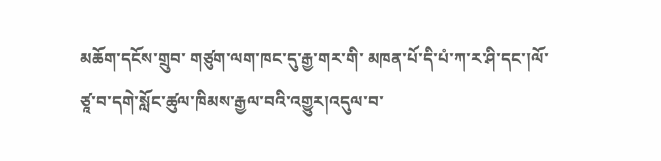མཆོག་དངོས་གྲུབ་ གཙུག་ལག་ཁང་དུ་རྒྱ་གར་གི་ མཁན་པོ་དི་པཾ་ཀ་ར་ཤི་དང་།ལོ་ཙཱ་བ་དགེ་སློང་ཚུལ་ཁིམས་རྒྱལ་བའི་འགྱུར།འདུལ་བ་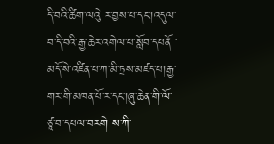དི་བའི་ཚིག་ལའེུ ར་བྱས་པ་དང་།འདུལ་ བ་དི་བའི་རྒྱ་ཆེར་འགེལ་པ་སློབ་དཔནོ ་མདོ་སེ་འཛིན་པ་ཀ་མི་ཏྲས་མཛད་པ།རྒྱ་གར་གི་མཁན་པོ་ར་དང་།ཞུ་ཆེན་གི་ལོ་ ཙཱ་བ་དཔལ་བརགེ ས་ཀི་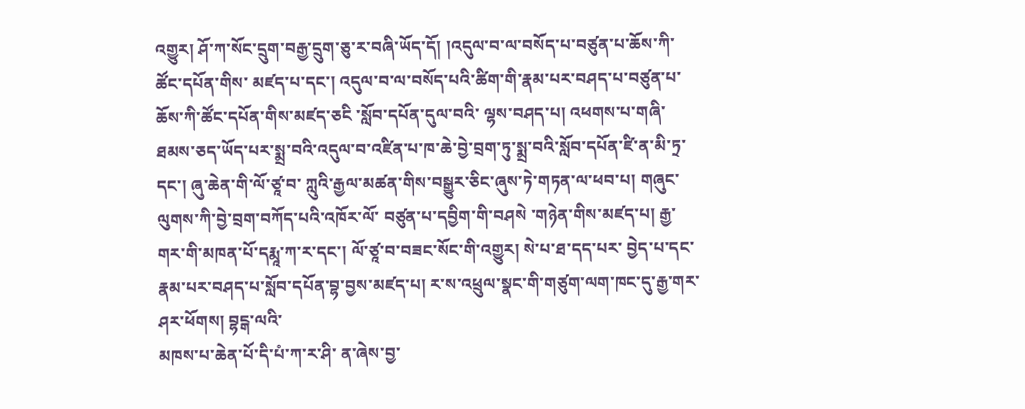འགྱུར། ཤོ་ཀ་སོང་དྲུག་བརྒྱ་དྲུག་ཅུ་ར་བཞི་ཡོད་དོ། །འདུལ་བ་ལ་བསོད་པ་བཙུན་པ་ཆོས་ཀི་ཚོང་དཔོན་གིས་ མཛད་པ་དང་། འདུལ་བ་ལ་བསོད་པའི་ཚིག་གི་རྣམ་པར་བཤད་པ་བཙུན་པ་ཆོས་ཀི་ཚོང་དཔོན་གིས་མཛད་ཅངི ་སློབ་དཔོན་དུལ་བའི་ ལྷས་བཤད་པ། འཕགས་པ་གཞི་ཐམས་ཅད་ཡོད་པར་སྨྲ་བའི་འདུལ་བ་འཛིན་པ་ཁ་ཆེ་བྱེ་བྲག་ཏུ་སྨྲ་བའི་སློབ་དཔོན་ཛི་ན་མི་ཏྲ་དང་། ཞུ་ཆེན་གི་ལོ་ཙཱ་བ་ ཀླུའི་རྒྱལ་མཚན་གིས་བསྒྱུར་ཅིང་ཞུས་ཏེ་གཏན་ལ་ཕབ་པ། གཞུང་ལུགས་ཀི་བྱེ་བྲག་བཀོད་པའི་འཁོར་ལོ་ བཙུན་པ་དབྱིག་གི་བཤསེ ་གཉེན་གིས་མཛད་པ། རྒྱ་གར་གི་མཁན་པོ་དརྨཱ་ཀ་ར་དང་། ལོ་ཙཱ་བ་བཟང་སོང་གི་འགྱུར། སེ་པ་ཐ་དད་པར་ བྱེད་པ་དང་རྣམ་པར་བཤད་པ་སློབ་དཔོན་བྷ་བྱས་མཛད་པ། ར་ས་འཕྲུལ་སྣང་གི་གཙུག་ལག་ཁང་དུ་རྒྱ་གར་ཤར་ཕོགས། བྷངྒ་ལའི་
མཁས་པ་ཆེན་པོ་དི་པཾ་ཀ་ར་ཤི་ ན་ཞེས་བྱ་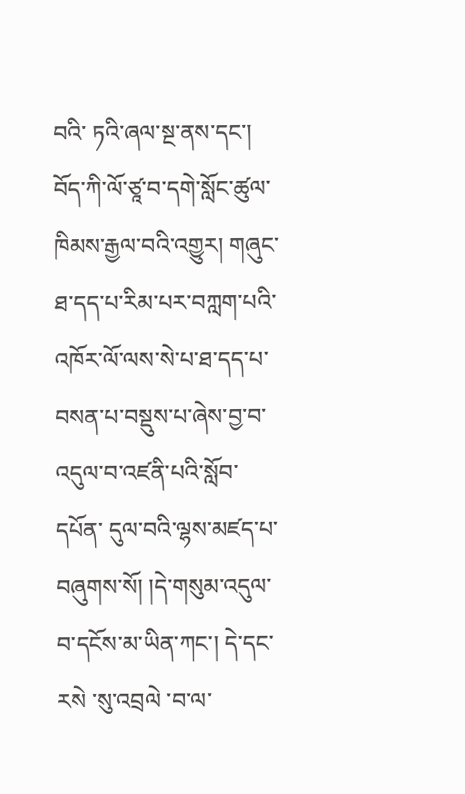བའི་ ཏའི་ཞལ་སྔ་ནས་དང་། བོད་ཀི་ལོ་ཙཱ་བ་དགེ་སློང་ཚུལ་ཁིམས་རྒྱལ་བའི་འགྱུར། གཞུང་ཐ་དད་པ་རིམ་པར་བཀླག་པའི་འཁོར་ལོ་ལས་སེ་པ་ཐ་དད་པ་བསན་པ་བསྡུས་པ་ཞེས་བྱ་བ་འདུལ་བ་འཛནི་པའི་སློབ་དཔོན་ དུལ་བའི་ལྷས་མཛད་པ་བཞུགས་སོ། །དེ་གསུམ་འདུལ་བ་དངོས་མ་ཡིན་ཀང་། དེ་དང་རསེ ་སུ་འབྲལེ ་བ་ལ་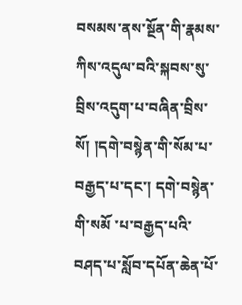བསམས་ནས་སྔོན་གི་རྣམས་ ཀིས་འདུལ་བའི་སྐབས་སུ་བྲིས་འདུག་པ་བཞིན་བྲིས་སོ། །དགེ་བསྙེན་གི་སོམ་པ་བརྒྱད་པ་དང་། དགེ་བསྙེན་གི་སམོ ་པ་བརྒྱད་པའི་ བཤད་པ་སློབ་དཔོན་ཆེན་པོ་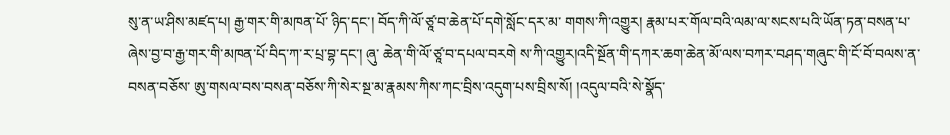སུ་ན་ཡ་ཤིས་མཛད་པ། རྒྱ་གར་གི་མཁན་པོ་ ཉིད་དང་། བོད་ཀི་ལོ་ཙཱ་བ་ཆེན་པོ་དགེ་སློང་དར་མ་ གགས་ཀི་འགྱུར། རྣམ་པར་གོལ་བའི་ལམ་ལ་སངས་པའི་ཡོན་ཏན་བསན་པ་ཞེས་བྱ་བ་རྒྱ་གར་གི་མཁན་པོ་བིད་ཀ་ར་པྲ་བྷ་དང་། ཞུ་ ཆེན་གི་ལོ་ཙཱ་བ་དཔལ་བརགེ ས་ཀི་འགྱུར།འདི་སྔོན་གི་དཀར་ཆག་ཆེན་མོ་ལས་བཀར་བཤད་གཞུང་གི་ངོ་བོ་བལས་ན་བསན་བཅོས་ ཨུ་གསལ་བས་བསན་བཅོས་ཀི་སེར་སྔ་མ་རྣམས་ཀིས་ཀང་བྲིས་འདུག་པས་བྲིས་སོ། །འདུལ་བའི་སེ་སྣོད་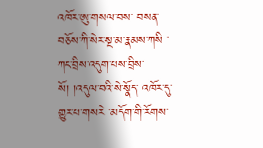འཁོར་ཨུ་གསལ་བས་ བསན་བཅོས་ཀི་སེར་སྔ་མ་རྣམས་ཀསི ་ཀང་བྲིས་འདུག་པས་བྲིས་སོ། །འདུལ་བའི་སེ་སྣོད་ འཁོར་དུ་གྱུར་པ་གསརེ ་མདོག་གི་རོགས་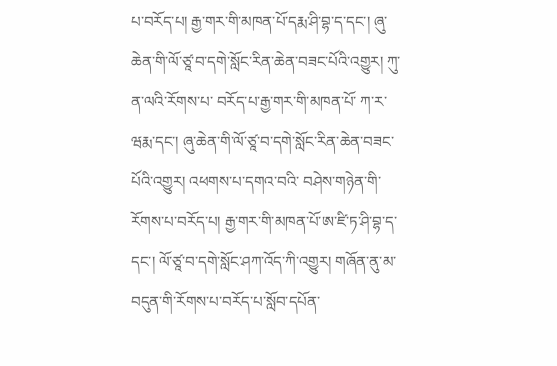པ་བརོད་པ། རྒྱ་གར་གི་མཁན་པོ་དརྨ་ཤི་བྷ་ད་དང་། ཞུ་ཆེན་གི་ལོ་ཙཱ་བ་དགེ་སློང་རིན་ཆེན་བཟང་པོའི་འགྱུར། ཀུ་ན་ལའི་རོགས་པ་ བརོད་པ་རྒྱ་གར་གི་མཁན་པོ་ ཀ་ར་ཝརྨ་དང་། ཞུ་ཆེན་གི་ལོ་ཙཱ་བ་དགེ་སློང་རིན་ཆེན་བཟང་པོའི་འགྱུར། འཕགས་པ་དགའ་བའི་ བཤེས་གཉེན་གི་རོགས་པ་བརོད་པ། རྒྱ་གར་གི་མཁན་པོ་ཨ་ཛི་ཏ་ཤི་བྷ་ད་དང་། ལོ་ཙཱ་བ་དགེ་སློང་ཤཀ་འོད་ཀི་འགྱུར། གཞོན་ནུ་མ་ བདུན་གི་རོགས་པ་བརོད་པ་སློབ་དཔོན་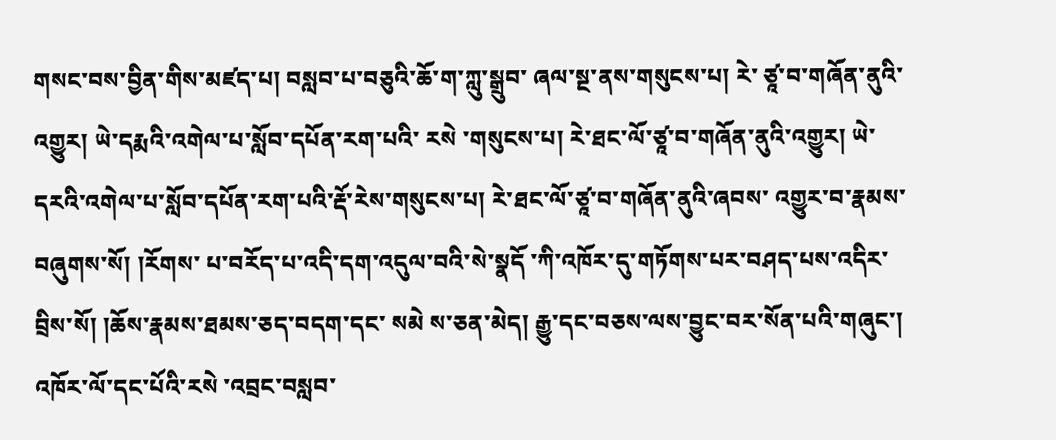གསང་བས་བྱིན་གིས་མཛད་པ། བསླབ་པ་བཅུའི་ཆོ་ག་ཀླུ་སྒྲུབ་ ཞལ་སྔ་ནས་གསུངས་པ། རེ་ ཙཱ་བ་གཞོན་ནུའི་འགྱུར། ཡེ་དརྨའི་འགེལ་པ་སློབ་དཔོན་རག་པའི་ རསེ ་གསུངས་པ། རེ་ཐང་ལོ་ཙཱ་བ་གཞོན་ནུའི་འགྱུར། ཡེ་ དརའི་འགེལ་པ་སློབ་དཔོན་རག་པའི་རྡོ་རེས་གསུངས་པ། རེ་ཐང་ལོ་ཙཱ་བ་གཞོན་ནུའི་ཞབས་ འགྱུར་བ་རྣམས་བཞུགས་སོ། །རོགས་ པ་བརོད་པ་འདི་དག་འདུལ་བའི་སེ་སྣདོ ་ཀི་འཁོར་དུ་གཏོགས་པར་བཤད་པས་འདིར་བྲིས་སོ། །ཆོས་རྣམས་ཐམས་ཅད་བདག་དང་ སམེ ས་ཅན་མེད། རྒྱུ་དང་བཅས་ལས་བྱུང་བར་སོན་པའི་གཞུང་། འཁོར་ལོ་དང་པོའི་རསེ ་འབྲང་བསླབ་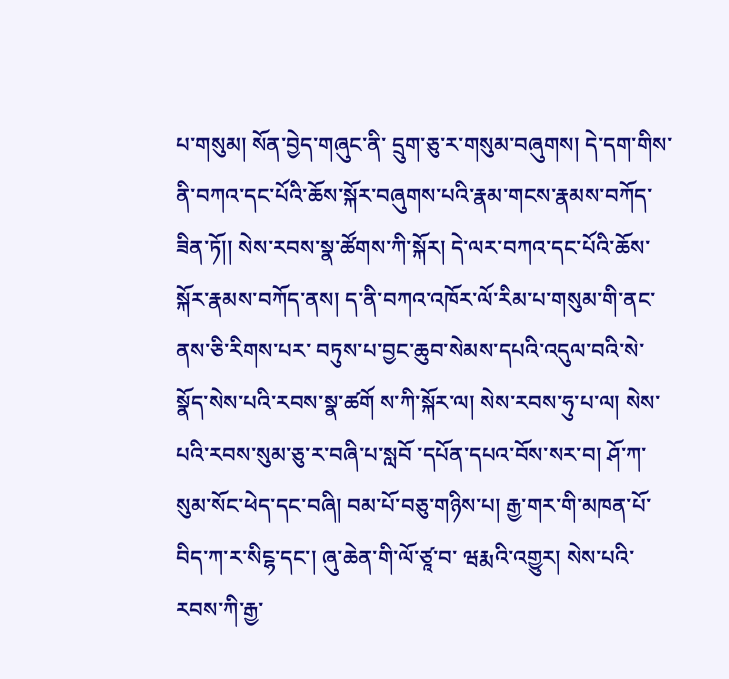པ་གསུམ། སོན་བྱེད་གཞུང་ནི་ དྲུག་ཅུ་ར་གསུམ་བཞུགས། དེ་དག་གིས་ནི་བཀའ་དང་པོའི་ཆོས་སྐོར་བཞུགས་པའི་རྣམ་གངས་རྣམས་བཀོད་ཟིན་ཏོ།། སེས་རབས་སྣ་ཚོགས་ཀི་སྐོར། དེ་ལར་བཀའ་དང་པོའི་ཆོས་སྐོར་རྣམས་བཀོད་ནས། ད་ནི་བཀའ་འཁོར་ལོ་རིམ་པ་གསུམ་གི་ནང་ནས་ཅི་རིགས་པར་ བཏུས་པ་བྱང་ཆུབ་སེམས་དཔའི་འདུལ་བའི་སེ་སྣོད་སེས་པའི་རབས་སྣ་ཚགོ ས་ཀི་སྐོར་ལ། སེས་རབས་ཧུ་པ་ལ། སེས་པའི་རབས་སུམ་ཅུ་ར་བཞི་པ་སླབོ ་དཔོན་དཔའ་བོས་སར་བ། ཤོ་ཀ་སུམ་སོང་ཕེད་དང་བཞི། བམ་པོ་བཅུ་གཉིས་པ། རྒྱ་གར་གི་མཁན་པོ་བིད་ཀ་ར་སིངྷ་དང་། ཞུ་ཆེན་གི་ལོ་ཙཱ་བ་ ཝརྨའི་འགྱུར། སེས་པའི་རབས་ཀི་རྒྱ་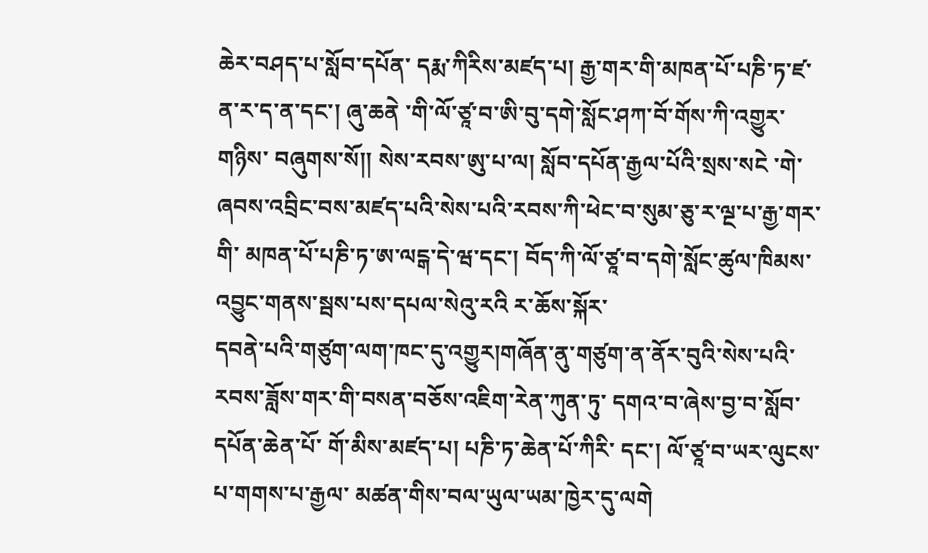ཆེར་བཤད་པ་སློབ་དཔོན་ དརྨ་ཀིརིས་མཛད་པ། རྒྱ་གར་གི་མཁན་པོ་པཎི་ཏ་ཛ་ན་ར་ད་ན་དང་། ཞུ་ཆནེ ་གི་ལོ་ཙཱ་བ་ཨི་བུ་དགེ་སློང་ཤཀ་བོ་གོས་ཀི་འགྱུར་གཉིས་ བཞུགས་སོ།། སེས་རབས་ཨུ་པ་ལ། སློབ་དཔོན་རྒྱལ་པོའི་སྲས་སངེ ་གེ་ཞབས་འབྲིང་བས་མཛད་པའི་སེས་པའི་རབས་ཀི་ཕེང་བ་སུམ་ཅུ་ར་ལྔ་པ་རྒྱ་གར་གི་ མཁན་པོ་པཎི་ཏ་ཨ་ལངྒ་དེ་ཝ་དང་། བོད་ཀི་ལོ་ཙཱ་བ་དགེ་སློང་ཚུལ་ཁིམས་འབྱུང་གནས་སྦས་པས་དཔལ་སེའུ་རའི ར་ཆོས་སྐོར་
དབནེ་པའི་གཙུག་ལག་ཁང་དུ་འགྱུར།གཞོན་ནུ་གཙུག་ན་ནོར་བུའི་སེས་པའི་རབས་ཟློས་གར་གི་བསན་བཅོས་འཇིག་རེན་ཀུན་ཏུ་ དགའ་བ་ཞེས་བྱ་བ་སློབ་དཔོན་ཆེན་པོ་ གོ་མིས་མཛད་པ། པཎི་ཏ་ཆེན་པོ་ཀིརི་ དང་། ལོ་ཙཱ་བ་ཡར་ལུངས་པ་གགས་པ་རྒྱལ་ མཚན་གིས་བལ་ཡུལ་ཡམ་ཁྱེར་དུ་ལགེ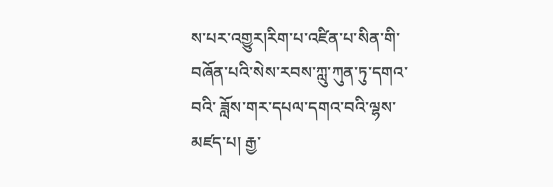ས་པར་འགྱུར།རིག་པ་འཛིན་པ་སིན་གི་བཞོན་པའི་སེས་རབས་ཀླུ་ཀུན་ཏུ་དགའ་བའི་ ཟློས་གར་དཔལ་དགའ་བའི་ལྷས་མཛད་པ། རྒྱ་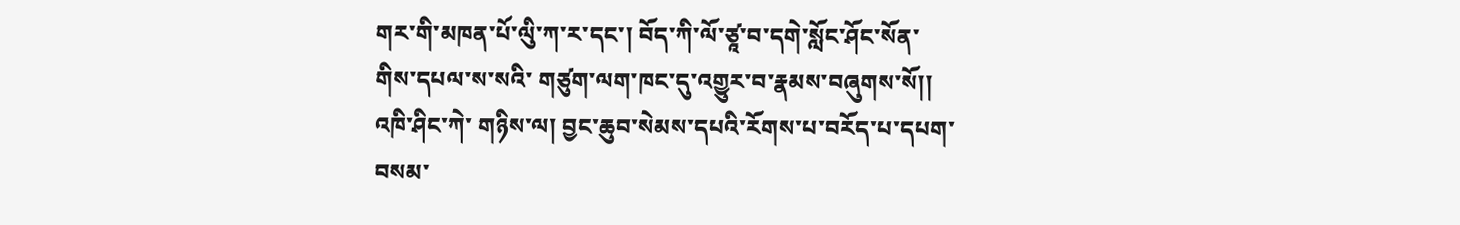གར་གི་མཁན་པོ་ལིུ་ཀ་ར་དང་། བོད་ཀི་ལོ་ཙཱ་བ་དགེ་སློང་ཤོང་སོན་གིས་དཔལ་ས་སའི་ གཙུག་ལག་ཁང་དུ་འགྱུར་བ་རྣམས་བཞུགས་སོ།། འཁི་ཤིང་ཀེ་ གཉིས་ལ། བྱང་ཆུབ་སེམས་དཔའི་རོགས་པ་བརོད་པ་དཔག་བསམ་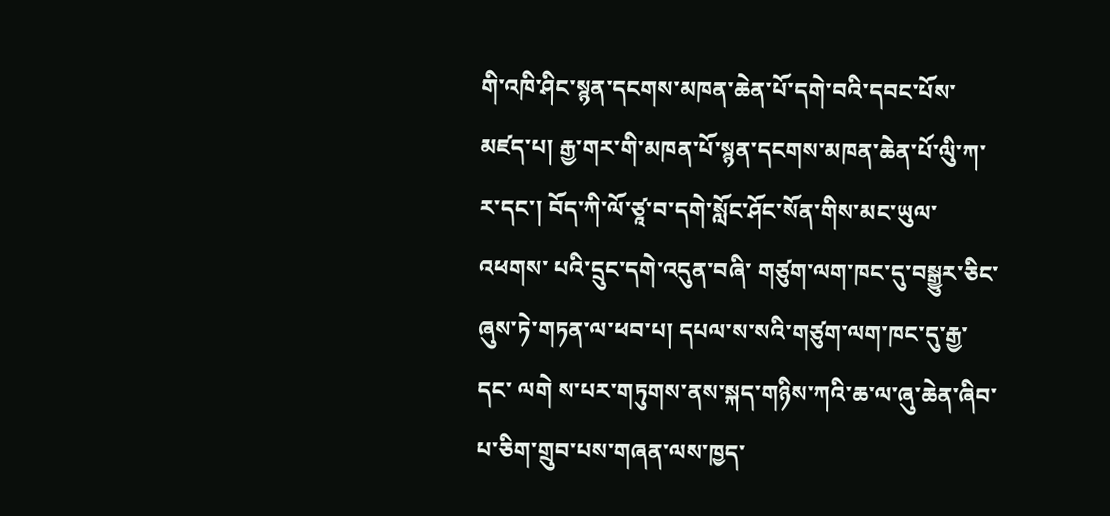གི་འཁི་ཤིང་སྙན་དངགས་མཁན་ཆེན་པོ་དགེ་བའི་དབང་པོས་ མཛད་པ། རྒྱ་གར་གི་མཁན་པོ་སྙན་དངགས་མཁན་ཆེན་པོ་ལིུ་ཀ་ར་དང་། བོད་ཀི་ལོ་ཙཱ་བ་དགེ་སློང་ཤོང་སོན་གིས་མང་ཡུལ་འཕགས་ པའི་དྲུང་དགེ་འདུན་བཞི་ གཙུག་ལག་ཁང་དུ་བསྒྱུར་ཅིང་ཞུས་ཏེ་གཏན་ལ་ཕབ་པ། དཔལ་ས་སའི་གཙུག་ལག་ཁང་དུ་རྒྱ་ དང་ ལགེ ས་པར་གཏུགས་ནས་སྐད་གཉིས་ཀའི་ཆ་ལ་ཞུ་ཆེན་ཞིབ་པ་ཅིག་གྲུབ་པས་གཞན་ལས་ཁྱད་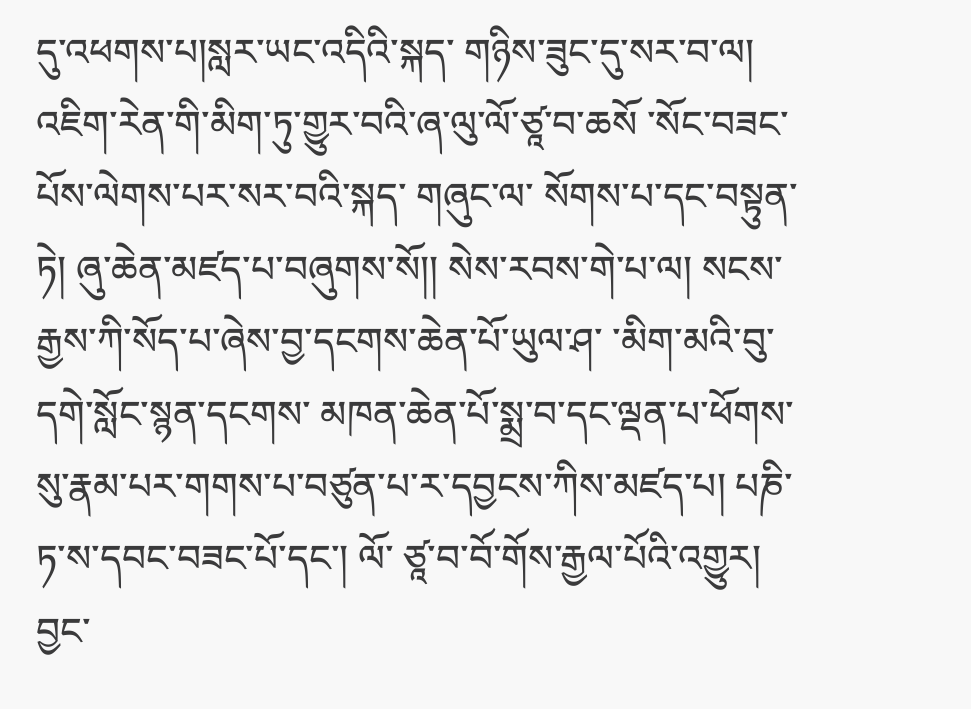དུ་འཕགས་པ།སླར་ཡང་འདིའི་སྐད་ གཉིས་ཟུང་དུ་སར་བ་ལ། འཇིག་རེན་གི་མིག་ཏུ་གྱུར་བའི་ཞ་ལུ་ལོ་ཙཱ་བ་ཆསོ ་སོང་བཟང་པོས་ལེགས་པར་སར་བའི་སྐད་ གཞུང་ལ་ སོགས་པ་དང་བསྟུན་ཏེ། ཞུ་ཆེན་མཛད་པ་བཞུགས་སོ།། སེས་རབས་གེ་པ་ལ། སངས་རྒྱས་ཀི་སོད་པ་ཞེས་བྱ་དངགས་ཆེན་པོ་ཡུལ་ཤ་ ་མིག་མའི་བུ་དགེ་སློང་སྙན་དངགས་ མཁན་ཆེན་པོ་སྨྲ་བ་དང་ལྡན་པ་ཕོགས་སུ་རྣམ་པར་གགས་པ་བཙུན་པ་ར་དབྱངས་ཀིས་མཛད་པ། པཎི་ཏ་ས་དབང་བཟང་པོ་དང་། ལོ་ ཙཱ་བ་བོ་གོས་རྒྱལ་པོའི་འགྱུར། བྱང་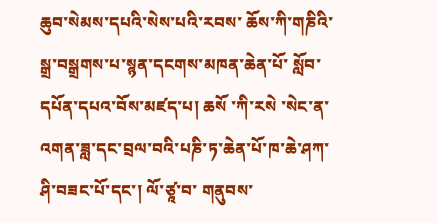ཆུབ་སེམས་དཔའི་སེས་པའི་རབས་ ཆོས་ཀི་གཎིའི་སྒྲ་བསྒྲགས་པ་སྙན་དངགས་མཁན་ཆེན་པོ་ སློབ་དཔོན་དཔའ་བོས་མཛད་པ། ཆསོ ་ཀི་རསེ ་སེང་ན་འགན་ཟླ་དང་བྲལ་བའི་པཎི་ཏ་ཆེན་པོ་ཁ་ཆེ་ཤཀ་ཤི་བཟང་པོ་དང་། ལོ་ཙཱ་བ་ གནུབས་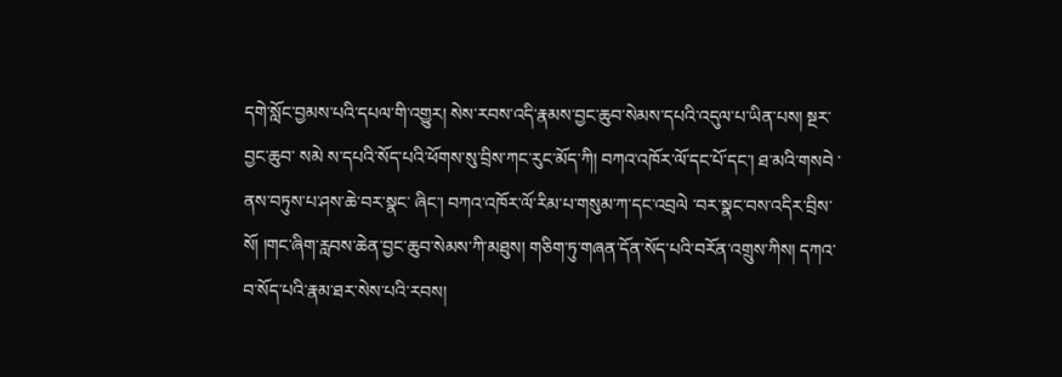དགེ་སློང་བྱམས་པའི་དཔལ་གི་འགྱུར། སེས་རབས་འདི་རྣམས་བྱང་ཆུབ་སེམས་དཔའི་འདུལ་པ་ཡིན་པས། སྔར་བྱང་ཆུབ་ སམེ ས་དཔའི་སོད་པའི་ཕོགས་སུ་བྲིས་ཀང་རུང་མོད་ཀི། བཀའ་འཁོར་ལོ་དང་པོ་དང་། ཐ་མའི་གསབེ ་ནས་བཏུས་པ་ཤས་ཆེ་བར་སྣང་ ཞིང་། བཀའ་འཁོར་ལོ་རིམ་པ་གསུམ་ཀ་དང་འབྲལེ ་བར་སྣང་བས་འདིར་བྲིས་སོ། །གང་ཞིག་རླབས་ཆེན་བྱང་ཆུབ་སེམས་ཀི་མཐུས། གཅིག་ཏུ་གཞན་དོན་སོད་པའི་བརོན་འགྲུས་ཀིས། དཀའ་བ་སོད་པའི་རྣམ་ཐར་སེས་པའི་རབས།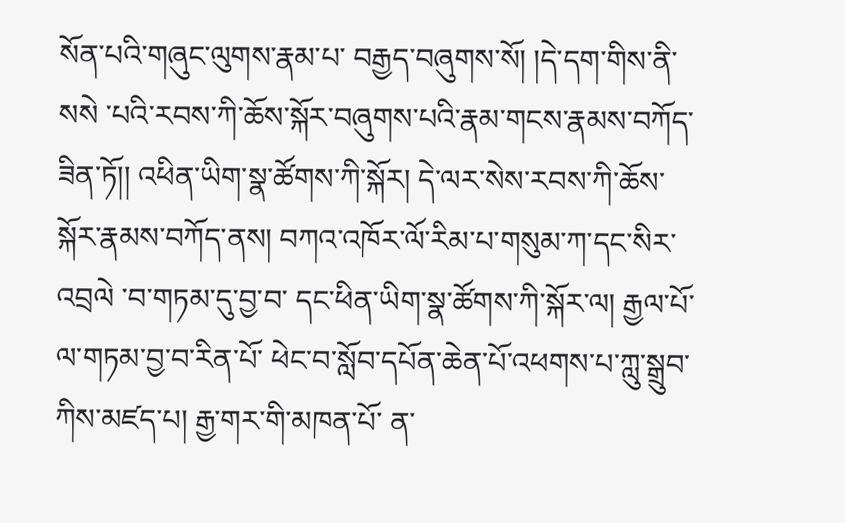སོན་པའི་གཞུང་ལུགས་རྣམ་པ་ བརྒྱད་བཞུགས་སོ། །དེ་དག་གིས་ནི་སསེ ་པའི་རབས་ཀི་ཆོས་སྐོར་བཞུགས་པའི་རྣམ་གངས་རྣམས་བཀོད་ཟིན་ཏོ།། འཕིན་ཡིག་སྣ་ཚོགས་ཀི་སྐོར། དེ་ལར་སེས་རབས་ཀི་ཆོས་སྐོར་རྣམས་བཀོད་ནས། བཀའ་འཁོར་ལོ་རིམ་པ་གསུམ་ཀ་དང་སིར་འབྲལེ ་བ་གཏམ་དུ་བྱ་བ་ དང་ཕིན་ཡིག་སྣ་ཚོགས་ཀི་སྐོར་ལ། རྒྱལ་པོ་ལ་གཏམ་བྱ་བ་རིན་པོ་ ཕེང་བ་སློབ་དཔོན་ཆེན་པོ་འཕགས་པ་ཀླུ་སྒྲུབ་ཀིས་མཛད་པ། རྒྱ་གར་གི་མཁན་པོ་ ན་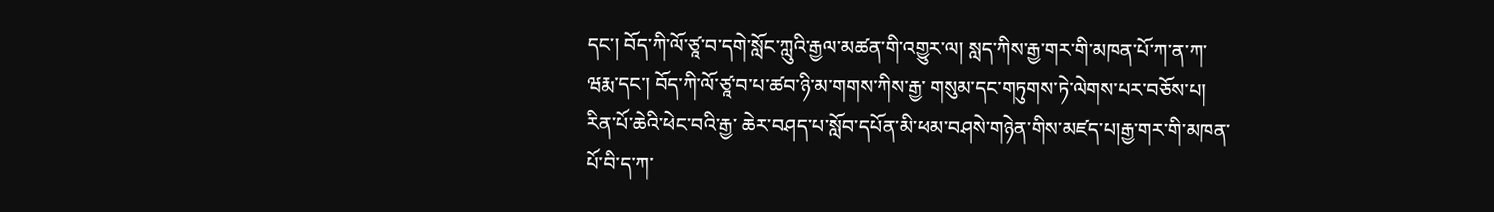དང་། བོད་ཀི་ལོ་ཙཱ་བ་དགེ་སློང་ཀླུའི་རྒྱལ་མཚན་གི་འགྱུར་ལ། སླད་ཀིས་རྒྱ་གར་གི་མཁན་པོ་ཀ་ན་ཀ་ ཝརྨ་དང་། བོད་ཀི་ལོ་ཙཱ་བ་པ་ཚབ་ཉི་མ་གགས་ཀིས་རྒྱ་ གསུམ་དང་གཏུགས་ཏེ་ལེགས་པར་བཅོས་པ། རིན་པོ་ཆེའི་ཕེང་བའི་རྒྱ་ ཆེར་བཤད་པ་སློབ་དཔོན་མི་ཕམ་བཤསེ་གཉེན་གིས་མཛད་པ།རྒྱ་གར་གི་མཁན་པོ་བི་ད་ཀ་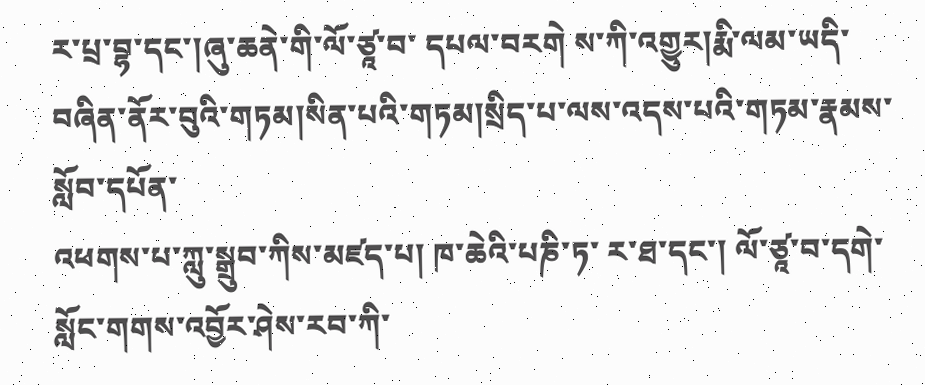ར་པྲ་བྷ་དང་།ཞུ་ཆནེ་གི་ལོ་ཙཱ་བ་ དཔལ་བརགེ ས་ཀི་འགྱུར།རྨི་ལམ་ཡདི་བཞིན་ནོར་བུའི་གཏམ།སིན་པའི་གཏམ།སྲིད་པ་ལས་འདས་པའི་གཏམ་རྣམས་སློབ་དཔོན་
འཕགས་པ་ཀླུ་སྒྲུབ་ཀིས་མཛད་པ། ཁ་ཆེའི་པཎི་ཏ་ ར་ཐ་དང་། ལོ་ཙཱ་བ་དགེ་སློང་གགས་འབྱོར་ཤེས་རབ་ཀི་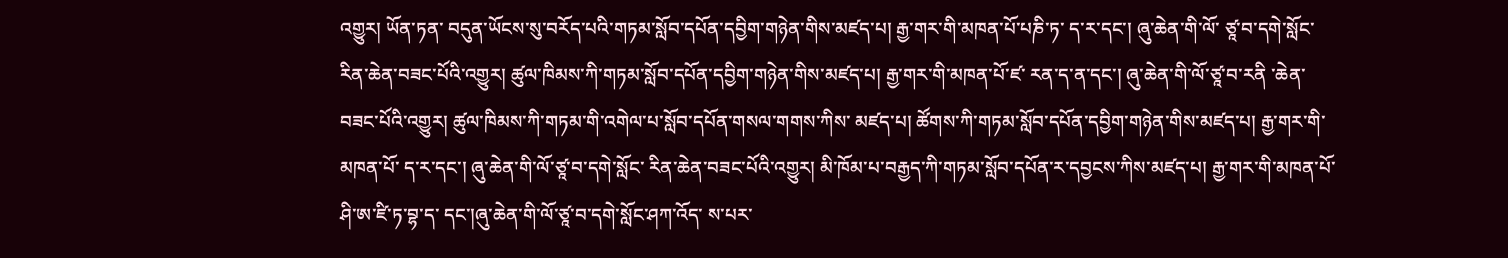འགྱུར། ཡོན་ཏན་ བདུན་ཡོངས་སུ་བརོད་པའི་གཏམ་སློབ་དཔོན་དབྱིག་གཉེན་གིས་མཛད་པ། རྒྱ་གར་གི་མཁན་པོ་པཎི་ཏ་ ད་ར་དང་། ཞུ་ཆེན་གི་ལོ་ ཙཱ་བ་དགེ་སློང་རིན་ཆེན་བཟང་པོའི་འགྱུར། ཚུལ་ཁིམས་ཀི་གཏམ་སློབ་དཔོན་དབྱིག་གཉེན་གིས་མཛད་པ། རྒྱ་གར་གི་མཁན་པོ་ཛ་ རན་ད་ན་དང་། ཞུ་ཆེན་གི་ལོ་ཙཱ་བ་རནི ་ཆེན་བཟང་པོའི་འགྱུར། ཚུལ་ཁིམས་ཀི་གཏམ་གི་འགེལ་པ་སློབ་དཔོན་གསལ་གགས་ཀིས་ མཛད་པ། ཚོགས་ཀི་གཏམ་སློབ་དཔོན་དབྱིག་གཉེན་གིས་མཛད་པ། རྒྱ་གར་གི་མཁན་པོ་ ད་ར་དང་། ཞུ་ཆེན་གི་ལོ་ཙཱ་བ་དགེ་སློང་ རིན་ཆེན་བཟང་པོའི་འགྱུར། མི་ཁོམ་པ་བརྒྱད་ཀི་གཏམ་སློབ་དཔོན་ར་དབྱངས་ཀིས་མཛད་པ། རྒྱ་གར་གི་མཁན་པོ་ཤི་ཨ་ཛི་ཏ་བྷ་ད་ དང་།ཞུ་ཆེན་གི་ལོ་ཙཱ་བ་དགེ་སློང་ཤཀ་འོད་ ས་པར་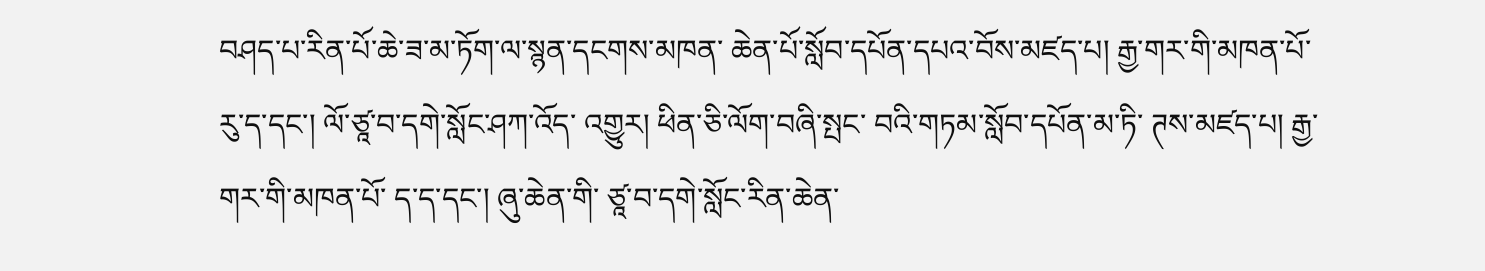བཤད་པ་རིན་པོ་ཆེ་ཟ་མ་ཏོག་ལ་སྙན་དངགས་མཁན་ ཆེན་པོ་སློབ་དཔོན་དཔའ་བོས་མཛད་པ། རྒྱ་གར་གི་མཁན་པོ་རུ་ད་དང་། ལོ་ཙཱ་བ་དགེ་སློང་ཤཀ་འོད་ འགྱུར། ཕིན་ཅི་ལོག་བཞི་སྤང་ བའི་གཏམ་སློབ་དཔོན་མ་ཏི་ ཊས་མཛད་པ། རྒྱ་གར་གི་མཁན་པོ་ ད་ད་དང་། ཞུ་ཆེན་གི་ ཙཱ་བ་དགེ་སློང་རིན་ཆེན་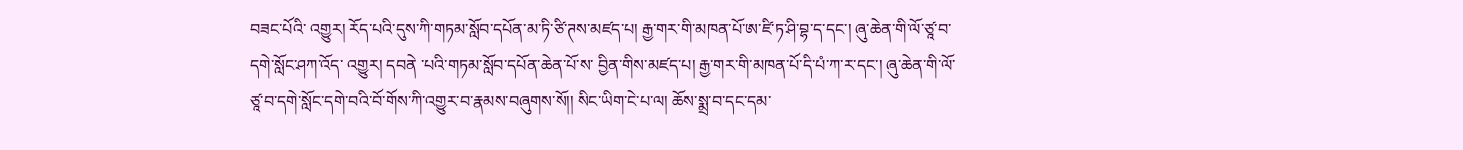བཟང་པོའི་ འགྱུར། རོད་པའི་དུས་ཀི་གཏམ་སློབ་དཔོན་མ་ཏི་ཙི་ཊས་མཛད་པ། རྒྱ་གར་གི་མཁན་པོ་ཨ་ཛི་ཏ་ཤི་བྷ་ད་དང་། ཞུ་ཆེན་གི་ལོ་ཙཱ་བ་ དགེ་སློང་ཤཀ་འོད་ འགྱུར། དབནེ ་པའི་གཏམ་སློབ་དཔོན་ཆེན་པོ་ས་ བྱིན་གིས་མཛད་པ། རྒྱ་གར་གི་མཁན་པོ་དི་པཾ་ཀ་ར་དང་། ཞུ་ཆེན་གི་ལོ་ཙཱ་བ་དགེ་སློང་དགེ་བའི་བོ་གོས་ཀི་འགྱུར་བ་རྣམས་བཞུགས་སོ།། སིང་ཡིག་ངེ་པ་ལ། ཆོས་སྨྲ་བ་དང་དམ་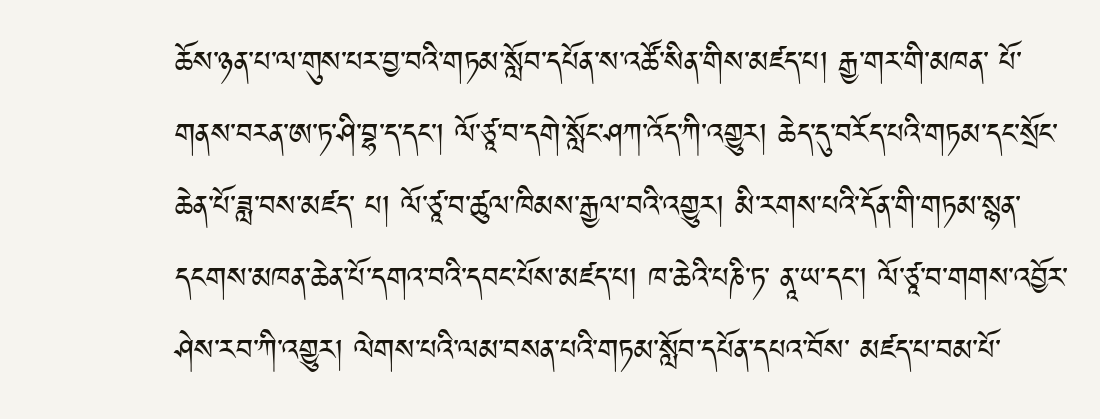ཆོས་ཉན་པ་ལ་གུས་པར་བྱ་བའི་གཏམ་སློབ་དཔོན་ས་འཚོ་སིན་གིས་མཛད་པ། རྒྱ་གར་གི་མཁན་ པོ་གནས་བརན་ཨ་ཏ་ཤི་བྷ་ད་དང་། ལོ་ཙཱ་བ་དགེ་སློང་ཤཀ་འོད་ཀི་འགྱུར། ཆེད་དུ་བརོད་པའི་གཏམ་དང་སྲོང་ཆེན་པོ་ཟླ་བས་མཛད་ པ། ལོ་ཙཱ་བ་ཚུལ་ཁིམས་རྒྱལ་བའི་འགྱུར། མི་རགས་པའི་དོན་གི་གཏམ་སྙན་དངགས་མཁན་ཆེན་པོ་དགའ་བའི་དབང་པོས་མཛད་པ། ཁ་ཆེའི་པཎི་ཏ་ ནཱ་ཡ་དང་། ལོ་ཙཱ་བ་གགས་འབྱོར་ཤེས་རབ་ཀི་འགྱུར། ལེགས་པའི་ལམ་བསན་པའི་གཏམ་སློབ་དཔོན་དཔའ་བོས་ མཛད་པ་བམ་པོ་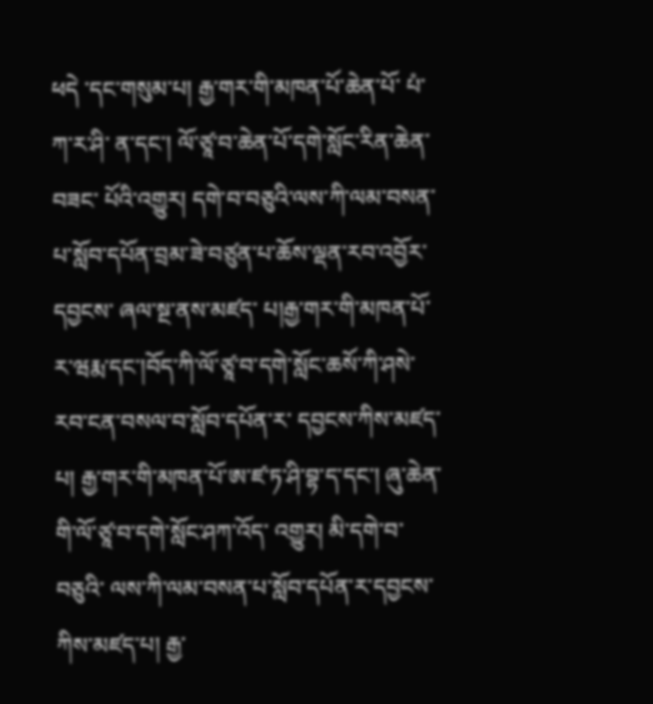ཕདེ ་དང་གསུམ་པ། རྒྱ་གར་གི་མཁན་པོ་ཆེན་པོ་ པཾ་ཀ་ར་ཤི་ ན་དང་། ལོ་ཙཱ་བ་ཆེན་པོ་དགེ་སློང་རིན་ཆེན་བཟང་ པོའི་འགྱུར། དགེ་བ་བཅུའི་ལས་ཀི་ལམ་བསན་པ་སློབ་དཔོན་བྲམ་ཟེ་བཙུན་པ་ཆོས་ལྡན་རབ་འབྱོར་དབྱངས་ ཞལ་སྔ་ནས་མཛད་ པ།རྒྱ་གར་གི་མཁན་པོ་ར་ཝརྨ་དང་།བོད་ཀི་ལོ་ཙཱ་བ་དགེ་སློང་ཆསོ་ཀི་ཤསེ་རབ་ངན་བསལ་བ་སློབ་དཔོན་ར་ དབྱངས་ཀིས་མཛད་པ། རྒྱ་གར་གི་མཁན་པོ་ཨ་ཛ་ཏ་ཤི་བྷ་ད་དང་། ཞུ་ཆེན་གི་ལོ་ཙཱ་བ་དགེ་སློང་ཤཀ་འོད་ འགྱུར། མི་དགེ་བ་བཅུའི་ ལས་ཀི་ལམ་བསན་པ་སློབ་དཔོན་ར་དབྱངས་ཀིས་མཛད་པ། རྒྱ་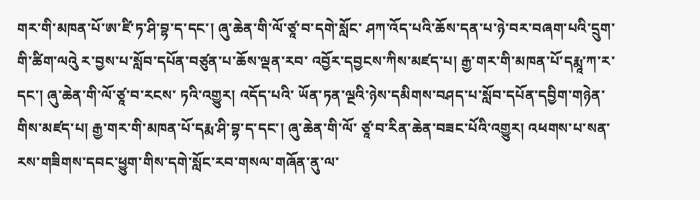གར་གི་མཁན་པོ་ཨ་ཛི་ཏ་ཤི་བྷ་ད་དང་། ཞུ་ཆེན་གི་ལོ་ཙཱ་བ་དགེ་སློང་ ཤཀ་འོད་པའི་ཆོས་དན་པ་ཉེ་བར་བཞག་པའི་དྲུག་གི་ཚིག་ལའེུ ར་བྱས་པ་སློབ་དཔོན་བཙུན་པ་ཆོས་ལྡན་རབ་ འབྱོར་དབྱངས་ཀིས་མཛད་པ། རྒྱ་གར་གི་མཁན་པོ་དརྨཱ་ཀ་ར་དང་། ཞུ་ཆེན་གི་ལོ་ཙཱ་བ་རངས་ ཏའི་འགྱུར། འདོད་པའི་ ཡོན་ཏན་ལྔའི་ཉེས་དམིགས་བཤད་པ་སློབ་དཔོན་དབྱིག་གཉེན་གིས་མཛད་པ། རྒྱ་གར་གི་མཁན་པོ་དརྨ་ཤི་བྷ་ད་དང་། ཞུ་ཆེན་གི་ལོ་ ཙཱ་བ་རིན་ཆེན་བཟང་པོའི་འགྱུར། འཕགས་པ་སན་རས་གཟིགས་དབང་ཕྱུག་གིས་དགེ་སློང་རབ་གསལ་གཞོན་ནུ་ལ་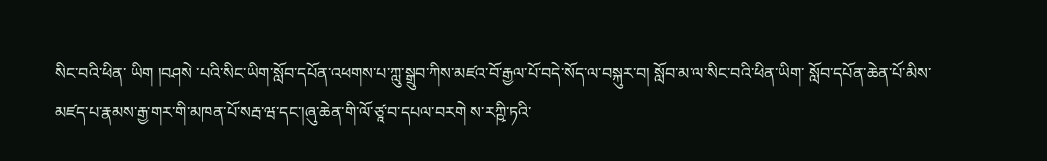སིང་བའི་ཕིན་ ཡིག །བཤསེ ་པའི་སིང་ཡིག་སློབ་དཔོན་འཕགས་པ་ཀླུ་སྒྲུབ་ཀིས་མཛའ་བོ་རྒྱལ་པོ་བདེ་སོད་ལ་བསྐུར་བ། སློབ་མ་ལ་སིང་བའི་ཕིན་ཡིག་ སློབ་དཔོན་ཆེན་པོ་མིས་མཛད་པ་རྣམས་རྒྱ་གར་གི་མཁན་པོ་སརྦ་ཝ་དང་།ཞུ་ཆེན་གི་ལོ་ཙཱ་བ་དཔལ་བརགེ ས་རཀྵི་ཏའི་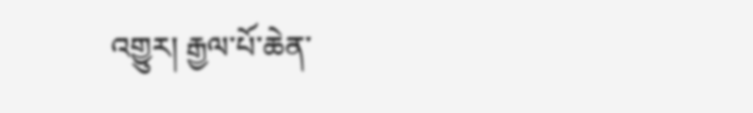འགྱུར། རྒྱལ་པོ་ཆེན་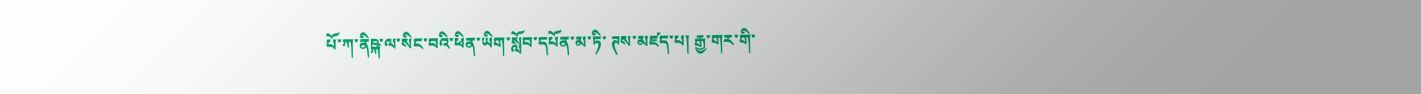པོ་ཀ་ནིཥྐ་ལ་སིང་བའི་ཕིན་ཡིག་སློབ་དཔོན་མ་ཏི་ ཊས་མཛད་པ། རྒྱ་གར་གི་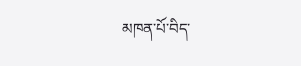མཁན་པོ་བིད་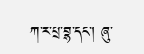ཀ་ར་པྲ་བྷ་དང་། ཞུ་